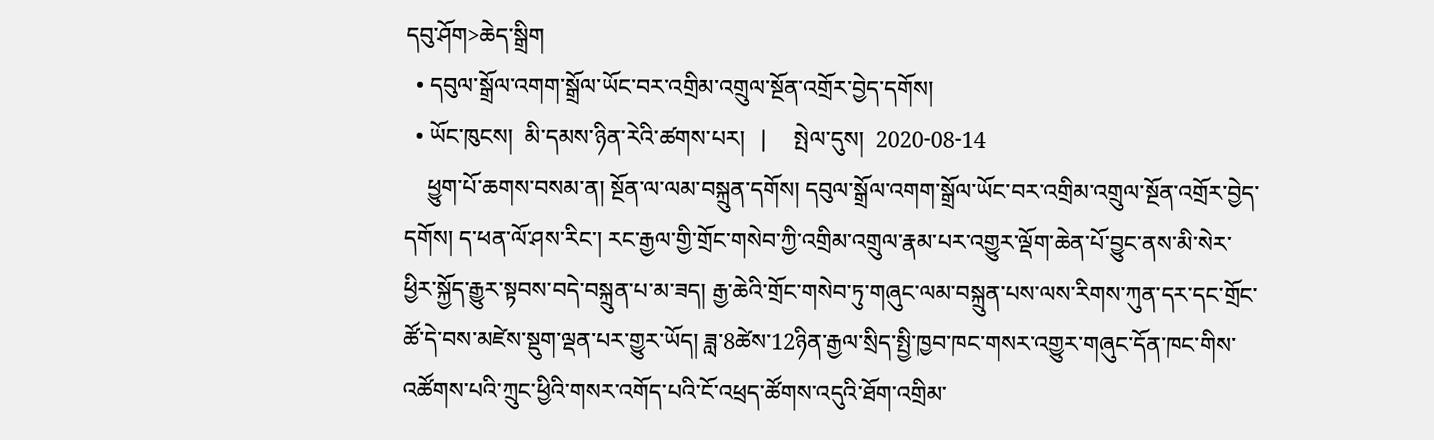དབུ་ཤོག>ཆེད་སྒྲིག
  • དབུལ་སྒྲོལ་འགག་སྒྲོལ་ཡོང་བར་འགྲིམ་འགྲུལ་སྔོན་འགྲོར་བྱེད་དགོས།
  • ཡོང་ཁུངས།  མི་དམས་ཉིན་རེའི་ཚགས་པར།   |     སྤེལ་དུས།  2020-08-14
    ཕྱུག་པོ་ཆགས་བསམ་ན། སྔོན་ལ་ལམ་བསྐྲུན་དགོས། དབུལ་སྒྲོལ་འགག་སྒྲོལ་ཡོང་བར་འགྲིམ་འགྲུལ་སྔོན་འགྲོར་བྱེད་དགོས། ད་ཕན་ལོ་ཤས་རིང་། རང་རྒྱལ་གྱི་གྲོང་གསེབ་ཀྱི་འགྲིམ་འགྲུལ་རྣམ་པར་འགྱུར་ལྡོག་ཆེན་པོ་བྱུང་ནས་མི་སེར་ཕྱིར་སྐྱོད་རྒྱུར་སྟབས་བདེ་བསྐྲུན་པ་མ་ཟད། རྒྱ་ཆེའི་གྲོང་གསེབ་ཏུ་གཞུང་ལམ་བསྐྲུན་པས་ལས་རིགས་ཀུན་དར་དང་གྲོང་ཚོ་དེ་བས་མཛེས་སྡུག་ལྡན་པར་གྱུར་ཡོད། ཟླ་8ཚེས་12ཉིན་རྒྱལ་སྲིད་སྤྱི་ཁྱབ་ཁང་གསར་འགྱུར་གཞུང་དོན་ཁང་གིས་འཚོགས་པའི་ཀྲུང་ཕྱིའི་གསར་འགོད་པའི་ངོ་འཕྲད་ཚོགས་འདུའི་ཐོག་འགྲིམ་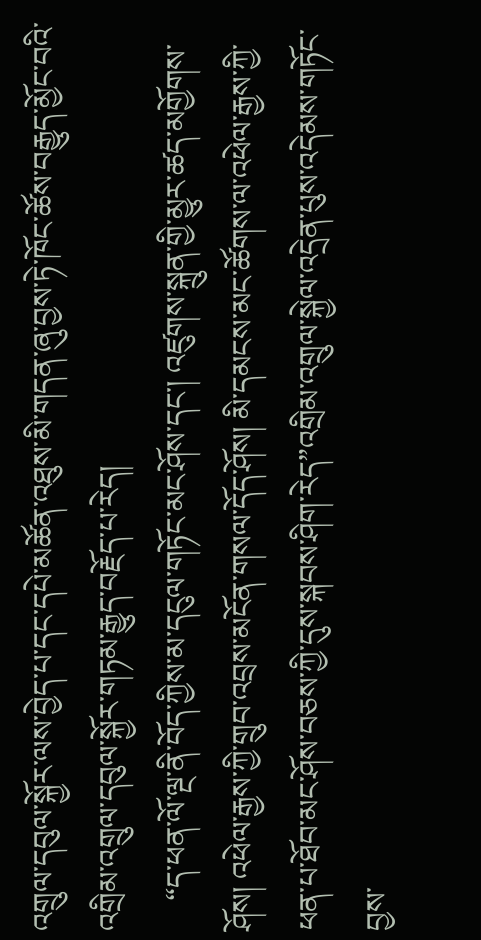འགྲུལ་དབུལ་སྐྱོར་ལས་བྱེད་པ་དང་དཔེ་མཚོན་འཐུས་མི་གདན་ཞུ་བྱས་ཏེ་ཁོང་ཚོས་བརྒྱུད་མྱོང་བའི་འགྲིམ་འགྲུལ་དབུལ་སྐྱོར་གཏམ་རྒྱུད་བརྗོད་པ་རེད།
    “ད་ཕན་ལོ་ལྔ་ནི་བོད་ཀྱིས་མ་དངུལ་གཏོང་མང་ཤོས་དང་། འཛུགས་སྐྲུན་གྱི་མྱུར་ཚད་མགྱོགས་ཤོས། འཕེལ་རྒྱས་ཀྱི་གྲུབ་འབྲས་མངོན་གསལ་དོད་ཤོས། མི་དམངས་མང་ཚོགས་ལ་འཕེལ་རྒྱས་ཀྱི་ཕན་པ་ཐོབ་མང་ཤོས་བཅས་ཀྱི་དུས་སྐབས་ཤིག་རེད”འགྲིམ་འགྲུལ་སྐྱེལ་འདྲེན་པུས་འདེམས་གཏོང་བྱས་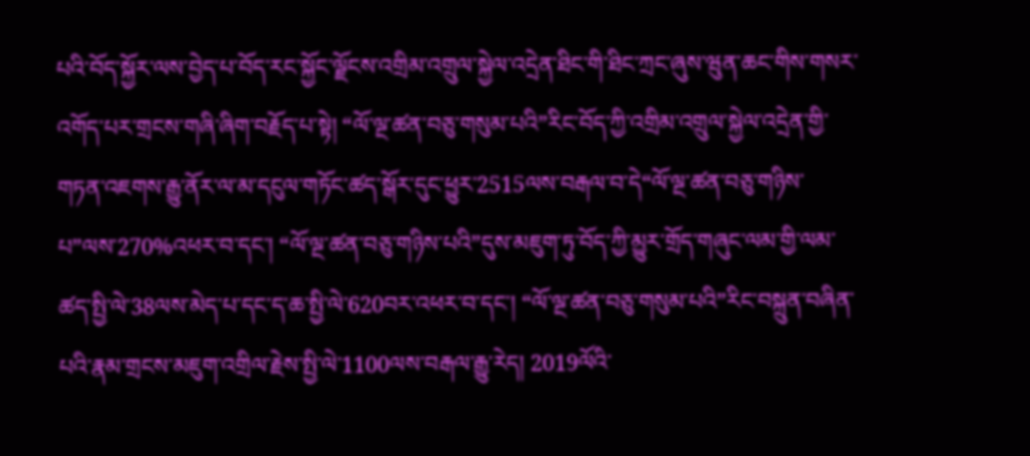པའི་བོད་སྐྱོར་ལས་བྱེད་པ་བོད་རང་སྐྱོང་ལྗོངས་འགྲིམ་འགྲུལ་སྐྱེལ་འདྲེན་ཐིང་གི་ཐིང་ཀྲང་ཞུས་ཝུན་ཆང་གིས་གསར་འགོད་པར་གྲངས་གཞི་ཞིག་བརྗོད་པ་སྟེ། “ལོ་ལྔ་ཚན་བཅུ་གསུམ་པའི”རིང་བོད་ཀྱི་འགྲིམ་འགྲུལ་སྐྱེལ་འདྲེན་གྱི་གཏན་འཇགས་རྒྱུ་ནོར་ལ་མ་དངུལ་གཏོང་ཚད་སྒོར་དུང་ཕྱུར་2515ལས་བརྒལ་བ་དེ“ལོ་ལྔ་ཚན་བཅུ་གཉིས་པ”ལས་270%འཕར་བ་དང་། “ལོ་ལྔ་ཚན་བཅུ་གཉིས་པའི”དུས་མཇུག་ཏུ་བོད་ཀྱི་མྱུར་གྲོད་གཞུང་ལམ་གྱི་ལམ་ཚད་སྤྱི་ལེ་38ལས་མེད་པ་དང་ད་ཆ་སྤྱི་ལེ་620བར་འཕར་བ་དང་། “ལོ་ལྔ་ཚན་བཅུ་གསུམ་པའི”རིང་བསྐྲུན་བཞིན་པའི་རྣམ་གྲངས་མཇུག་འགྲིལ་རྗེས་སྤྱི་ལེ་1100ལས་བརྒལ་རྒྱུ་རེད། 2019ལོའི་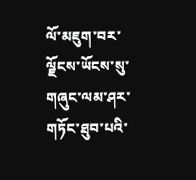ལོ་མཇུག་བར་ལྗོངས་ཡོངས་སུ་གཞུང་ལམ་ཤར་གཏོང་ཐུབ་པའི་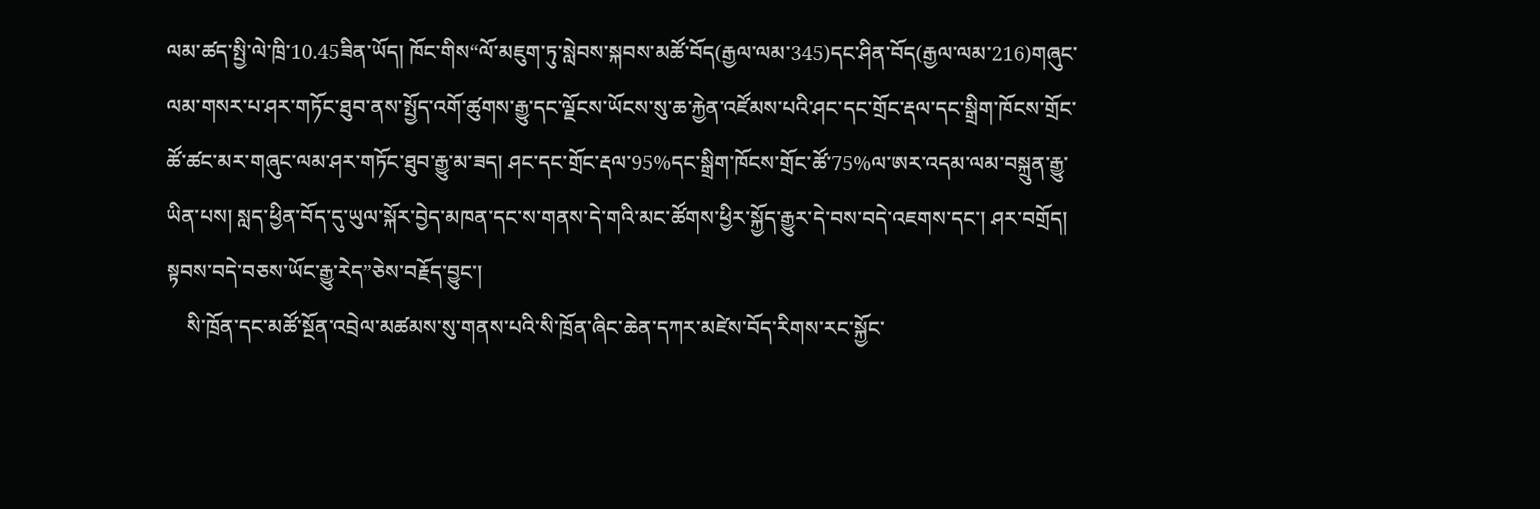ལམ་ཚད་སྤྱི་ལེ་ཁྲི་10.45ཟིན་ཡོད། ཁོང་གིས“ལོ་མཇུག་ཏུ་སླེབས་སྐབས་མཚོ་བོད(རྒྱལ་ལམ་345)དང་ཤིན་བོད(རྒྱལ་ལམ་216)གཞུང་ལམ་གསར་པ་ཤར་གཏོང་ཐུབ་ནས་སྤྱོད་འགོ་ཚུགས་རྒྱུ་དང་ལྗོངས་ཡོངས་སུ་ཆ་རྐྱེན་འཛོམས་པའི་ཤང་དང་གྲོང་རྡལ་དང་སྒྲིག་ཁོངས་གྲོང་ཚོ་ཚང་མར་གཞུང་ལམ་ཤར་གཏོང་ཐུབ་རྒྱུ་མ་ཟད། ཤང་དང་གྲོང་རྡལ་95%དང་སྒྲིག་ཁོངས་གྲོང་ཚོ་75%ལ་ཨར་འདམ་ལམ་བསྐྲུན་རྒྱུ་ཡིན་པས། སླད་ཕྱིན་བོད་དུ་ཡུལ་སྐོར་བྱེད་མཁན་དང་ས་གནས་དེ་གའི་མང་ཚོགས་ཕྱིར་སྐྱོད་རྒྱུར་དེ་བས་བདེ་འཇགས་དང་། ཤར་བགྲོད། སྟབས་བདེ་བཅས་ཡོང་རྒྱུ་རེད”ཅེས་བརྗོད་བྱུང་།
    སི་ཁྲོན་དང་མཚོ་སྔོན་འབྲེལ་མཚམས་སུ་གནས་པའི་སི་ཁྲོན་ཞིང་ཆེན་དཀར་མཛེས་བོད་རིགས་རང་སྐྱོང་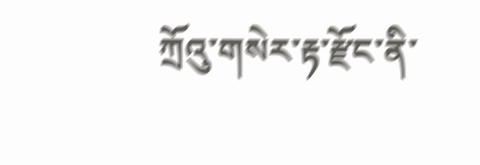ཀྲོའུ་གསེར་རྟ་རྫོང་ནི་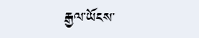རྒྱལ་ཡོངས་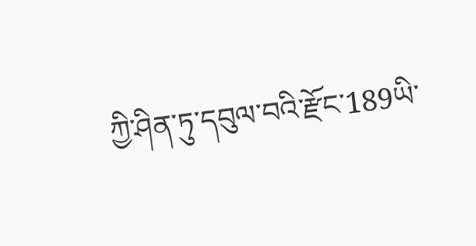ཀྱི་ཤིན་ཏུ་དབུལ་བའི་རྫོང་189ཡི་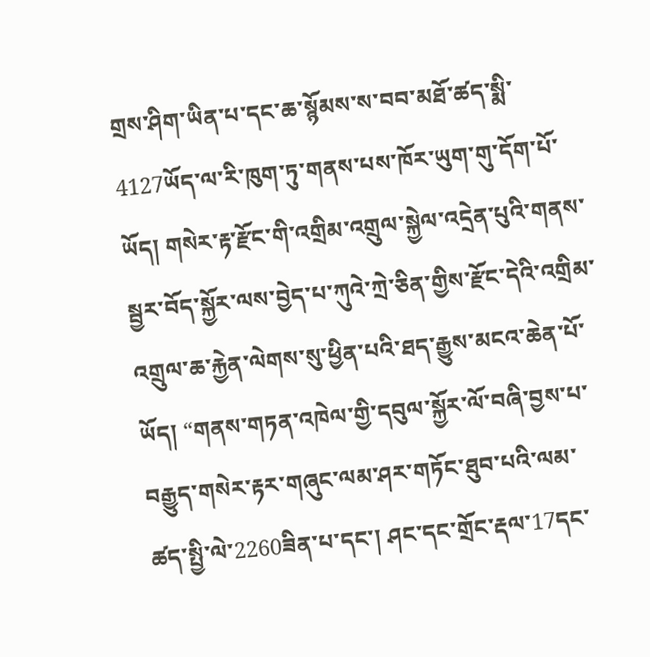གྲས་ཤིག་ཡིན་པ་དང་ཆ་སྙོམས་ས་བབ་མཐོ་ཚད་སྨི་4127ཡོད་ལ་རི་ཁུག་ཏུ་གནས་པས་ཁོར་ཡུག་གུ་དོག་པོ་ཡོད། གསེར་རྟ་རྫོང་གི་འགྲིམ་འགྲུལ་སྐྱེལ་འདྲེན་པུའི་གནས་སྦྱར་བོད་སྐྱོར་ལས་བྱེད་པ་ཀུའེ་ཀྲེ་ཅིན་གྱིས་རྫོང་དེའི་འགྲིམ་འགྲུལ་ཆ་རྐྱེན་ལེགས་སུ་ཕྱིན་པའི་ཐད་རྒྱུས་མངའ་ཆེན་པོ་ཡོད། “གནས་གཏན་འཁེལ་གྱི་དབུལ་སྐྱོར་ལོ་བཞི་བྱས་པ་བརྒྱུད་གསེར་རྟར་གཞུང་ལམ་ཤར་གཏོང་ཐུབ་པའི་ལམ་ཚད་སྤྱི་ལེ་2260ཟིན་པ་དང་། ཤང་དང་གྲོང་རྡལ་17དང་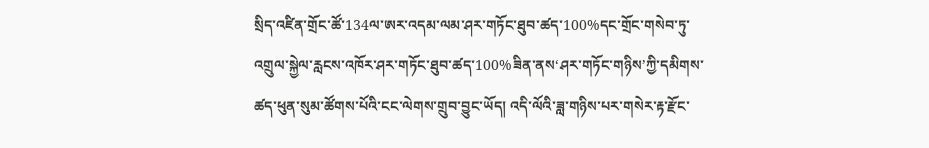སྲིད་འཛིན་གྲོང་ཚོ་134ལ་ཨར་འདམ་ལམ་ཤར་གཏོང་ཐུབ་ཚད་100%དང་གྲོང་གསེབ་ཏུ་འགྲུལ་སྐྱེལ་རླངས་འཁོར་ཤར་གཏོང་ཐུབ་ཚད་100%ཟིན་ནས‘ཤར་གཏོང་གཉིས’ཀྱི་དམིགས་ཚད་ཕུན་སུམ་ཚོགས་པོའི་ངང་ལེགས་གྲུབ་བྱུང་ཡོད། འདི་ལོའི་ཟླ་གཉིས་པར་གསེར་རྟ་རྫོང་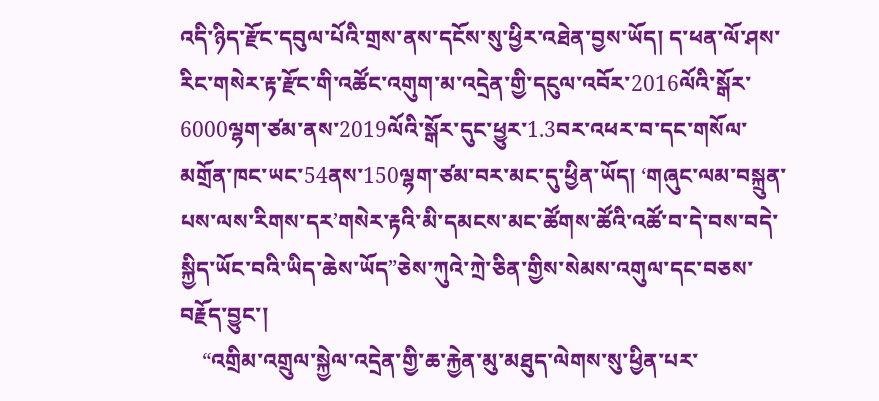འདི་ཉིད་རྫོང་དབུལ་པོའི་གྲས་ནས་དངོས་སུ་ཕྱིར་འཐེན་བྱས་ཡོད། ད་ཕན་ལོ་ཤས་རིང་གསེར་རྟ་རྫོང་གི་འཚོང་འགུག་མ་འདྲེན་གྱི་དངུལ་འབོར་2016ལོའི་སྒོར་6000ལྷག་ཙམ་ནས་2019ལོའི་སྒོར་དུང་ཕྱུར་1.3བར་འཕར་བ་དང་གསོལ་མགྲོན་ཁང་ཡང་54ནས་150ལྷག་ཙམ་བར་མང་དུ་ཕྱིན་ཡོད། ‘གཞུང་ལམ་བསྐྲུན་པས་ལས་རིགས་དར’གསེར་རྟའི་མི་དམངས་མང་ཚོགས་ཚོའི་འཚོ་བ་དེ་བས་བདེ་སྐྱིད་ཡོང་བའི་ཡིད་ཆེས་ཡོད”ཅེས་ཀུའེ་ཀྲེ་ཅིན་གྱིས་སེམས་འགུལ་དང་བཅས་བརྗོད་བྱུང་།
    “འགྲིམ་འགྲུལ་སྐྱེལ་འདྲེན་གྱི་ཆ་རྐྱེན་མུ་མཐུད་ལེགས་སུ་ཕྱིན་པར་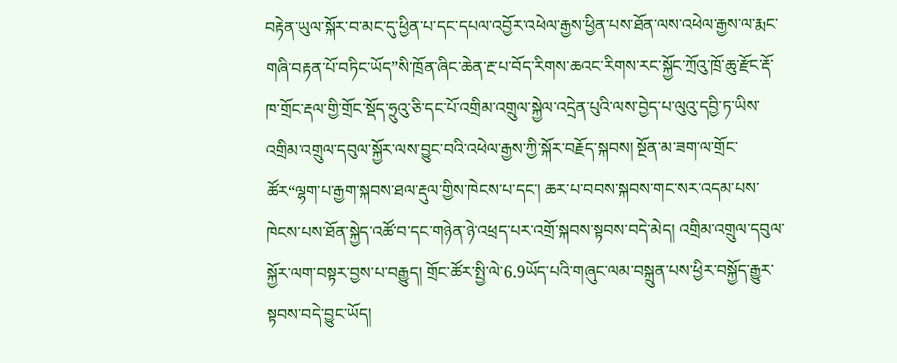བརྟེན་ཡུལ་སྐོར་བ་མང་དུ་ཕྱིན་པ་དང་དཔལ་འབྱོར་འཕེལ་རྒྱས་ཕྱིན་པས་ཐོན་ལས་འཕེལ་རྒྱས་ལ་རྨང་གཞི་བརྟན་པོ་བཏིང་ཡོད”སི་ཁྲོན་ཞིང་ཆེན་རྔ་པ་བོད་རིགས་ཆའང་རིགས་རང་སྐྱོང་ཀྲོའུ་ཁྲོ་ཆུ་རྫོང་རྡོ་ཁ་གྲོང་རྡལ་གྱི་གྲོང་སྡོད་ཧྲུའུ་ཅི་དང་པོ་འགྲིམ་འགྲུལ་སྐྱེལ་འདྲེན་པུའི་ལས་བྱེད་པ་ལུའུ་དབྱི་ཏ་ཡིས་འགྲིམ་འགྲུལ་དབུལ་སྐྱོར་ལས་བྱུང་བའི་འཕེལ་རྒྱས་ཀྱི་སྐོར་བརྗོད་སྐབས། སྔོན་མ་ཟག་ལ་གྲོང་ཚོར“ལྷག་པ་རྒྱག་སྐབས་ཐལ་རྡུལ་གྱིས་ཁེངས་པ་དང་། ཆར་པ་བབས་སྐབས་གང་སར་འདམ་པས་ཁེངས་པས་ཐོན་སྐྱེད་འཚོ་བ་དང་གཉེན་ཉེ་འཕྲད་པར་འགྲོ་སྐབས་སྟབས་བདེ་མེད། འགྲིམ་འགྲུལ་དབུལ་སྐྱོར་ལག་བསྟར་བྱས་པ་བརྒྱུད། གྲོང་ཚོར་སྤྱི་ལེ་6.9ཡོད་པའི་གཞུང་ལམ་བསྐྲུན་པས་ཕྱིར་བསྐྱོད་རྒྱུར་སྟབས་བདེ་བྱུང་ཡོད།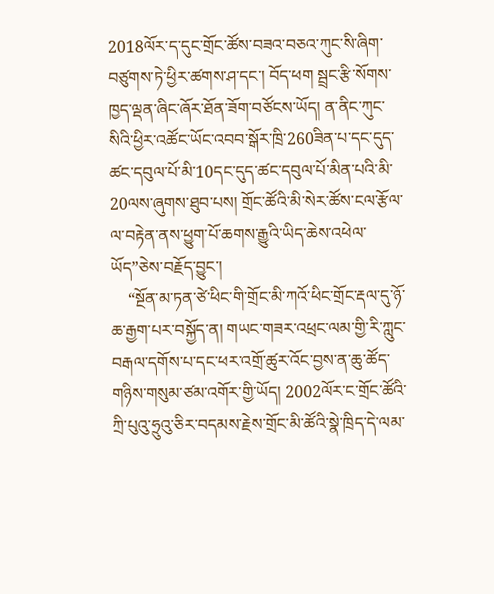2018ལོར་ད་དུང་གྲོང་ཚོས་བཟའ་བཅའ་ཀུང་སི་ཞིག་བཙུགས་ཏེ་ཕྱིར་ཚགས་ཤ་དང་། བོད་ཕག སྦྲང་རྩི་སོགས་ཁྱད་ལྡན་ཞིང་ཞོར་ཐོན་ཟོག་བཙོངས་ཡོད། ན་ནིང་ཀུང་སིའི་ཕྱིར་འཚོང་ཡོང་འབབ་སྒོར་ཁྲི་260ཟིན་པ་དང་དུད་ཚང་དབུལ་པོ་མི་10དང་དུད་ཚང་དབུལ་པོ་མིན་པའི་མི་20ལས་ཞུགས་ཐུབ་པས། གྲོང་ཚོའི་མི་སེར་ཚོས་ངལ་རྩོལ་ལ་བརྟེན་ནས་ཕྱུག་པོ་ཆགས་རྒྱུའི་ཡིད་ཆེས་འཕེལ་ཡོད”ཅེས་བརྗོད་བྱུང་།
    “སྔོན་མ་ཏན་ཙེ་ཕིང་གི་གྲོང་མི་ཀའོ་ཕིང་གྲོང་རྡལ་དུ་ཉོ་ཆ་རྒྱག་པར་བསྐྱོད་ན། གཡང་གཟར་འཕྲང་ལམ་གྱི་རི་ཀླུང་བརྒལ་དགོས་པ་དང་ཕར་འགྲོ་ཚུར་འོང་བྱས་ན་ཆུ་ཚོད་གཉིས་གསུམ་ཙམ་འགོར་གྱི་ཡོད། 2002ལོར་ང་གྲོང་ཚོའི་ཀྲི་པུའུ་ཧྲུའུ་ཅིར་བདམས་རྗེས་གྲོང་མི་ཚོའི་སྣེ་ཁྲིད་དེ་ལམ་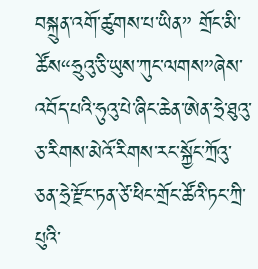བསྐྲུན་འགོ་ཚུགས་པ་ཡིན” གྲོང་མི་ཚོས“ཧྲུའུ་ཅི་ཡུས་ཀུང་ལགས”ཞེས་འབོད་པའི་ཧུའུ་པེ་ཞིང་ཆེན་ཨེན་ཧྲེ་ཐུའུ་ཅ་རིགས་མེའོ་རིགས་རང་སྐྱོང་ཀྲོའུ་ཅན་ཧྲེ་རྫོང་ཏན་ཙེ་ཕིང་གྲོང་ཚོའི་ཏང་ཀྲི་པུའི་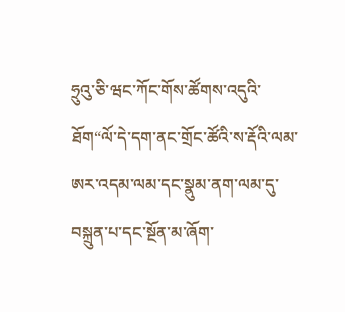ཧྲུའུ་ཅི་ཝང་ཀོང་གོས་ཚོགས་འདུའི་ཐོག“ལོ་དེ་དག་ནང་གྲོང་ཚོའི་ས་རྡོའི་ལམ་ཨར་འདམ་ལམ་དང་སྣུམ་ནག་ལམ་དུ་བསྐྲུན་པ་དང་སྔོན་མ་ཞོག་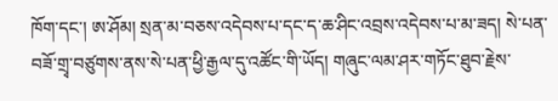ཁོག་དང་། ཨ་ཤོམ། སྲན་མ་བཅས་འདེབས་པ་དང་ད་ཆ་ཤིང་འབྲས་འདེབས་པ་མ་ཟད། སེ་པན་བཟོ་གྲྭ་བཙུགས་ནས་སེ་པན་ཕྱི་རྒྱལ་དུ་འཚོང་གི་ཡོད། གཞུང་ལམ་ཤར་གཏོང་ཐུབ་རྗེས་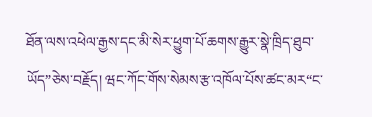ཐོན་ལས་འཕེལ་རྒྱས་དང་མི་སེར་ཕྱུག་པོ་ཆགས་རྒྱུར་སྣེ་ཁྲིད་ཐུབ་ཡོད”ཅེས་བརྗོད། ཝང་ཀོང་གོས་སེམས་རྩ་འཁོལ་པོས་ཚང་མར“ང་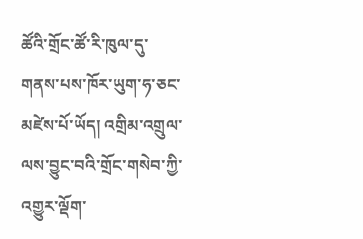ཚོའི་གྲོང་ཚོ་རི་ཁུལ་དུ་གནས་པས་ཁོར་ཡུག་ཧ་ཅང་མཛེས་པོ་ཡོད། འགྲིམ་འགྲུལ་ལས་བྱུང་བའི་གྲོང་གསེབ་ཀྱི་འགྱུར་ལྡོག་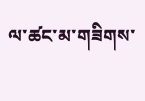ལ་ཚང་མ་གཟིགས་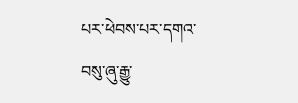པར་ཕེབས་པར་དགའ་བསུ་ཞུ་རྒྱུ་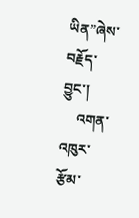ཡིན”ཞེས་བརྗོད་བྱུང་།
    འགན་འཁུར་རྩོམ་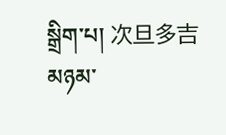སྒྲིག་པ། 次旦多吉
མཉམ་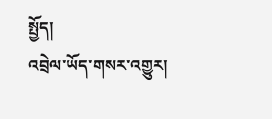སྤྱོད།
འབྲེལ་ཡོད་གསར་འགྱུར།